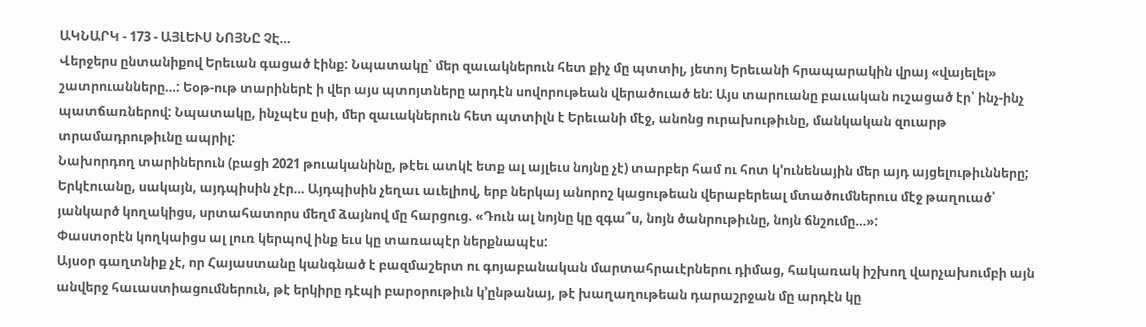ԱԿՆԱՐԿ - 173 - ԱՅԼԵՒՍ ՆՈՅՆԸ ՉԷ…
Վերջերս ընտանիքով Երեւան գացած էինք: Նպատակը՝ մեր զաւակներուն հետ քիչ մը պտտիլ, յետոյ Երեւանի հրապարակին վրայ «վայելել» շատրուանները…: Եօթ-ութ տարիներէ ի վեր այս պտոյտները արդէն սովորութեան վերածուած են: Այս տարուանը բաւական ուշացած էր՝ ինչ-ինչ պատճառներով: Նպատակը, ինչպէս ըսի, մեր զաւակներուն հետ պտտիլն է Երեւանի մէջ, անոնց ուրախութիւնը, մանկական զուարթ տրամադրութիւնը ապրիլ:
Նախորդող տարիներուն (բացի 2021 թուականինը, թէեւ ատկէ ետք ալ այլեւս նոյնը չէ) տարբեր համ ու հոտ կ՚ունենային մեր այդ այցելութիւնները; Երկէուանը, սակայն, այդպիսին չէր… Այդպիսին չեղաւ աւելիով, երբ ներկայ անորոշ կացութեան վերաբերեալ մտածումներուս մէջ թաղուած՝ յանկարծ կողակիցս, սրտահատորս մեղմ ձայնով մը հարցուց. «Դուն ալ նոյնը կը զգա՞ս, նոյն ծանրութիւնը, նոյն ճնշումը…»:
Փաստօրէն կողկաիցս ալ լուռ կերպով ինք եւս կը տառապէր ներքնապէս:
Այսօր գաղտնիք չէ, որ Հայաստանը կանգնած է բազմաշերտ ու գոյաբանական մարտահրաւէրներու դիմաց, հակառակ իշխող վարչախումբի այն անվերջ հաւաստիացումներուն, թէ երկիրը դէպի բարօրութիւն կ՚ընթանայ, թէ խաղաղութեան դարաշրջան մը արդէն կը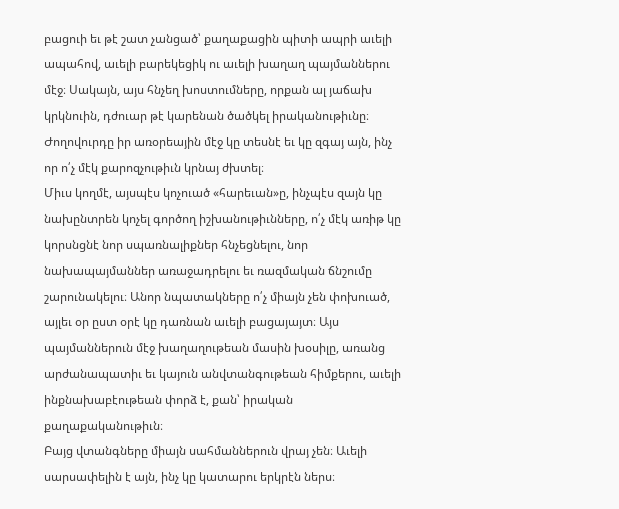բացուի եւ թէ շատ չանցած՝ քաղաքացին պիտի ապրի աւելի ապահով, աւելի բարեկեցիկ ու աւելի խաղաղ պայմաններու մէջ։ Սակայն, այս հնչեղ խոստումները, որքան ալ յաճախ կրկնուին, դժուար թէ կարենան ծածկել իրականութիւնը։ Ժողովուրդը իր առօրեային մէջ կը տեսնէ եւ կը զգայ այն, ինչ որ ո՛չ մէկ քարոզչութիւն կրնայ ժխտել։
Միւս կողմէ, այսպէս կոչուած «հարեւան»ը, ինչպէս զայն կը նախընտրեն կոչել գործող իշխանութիւնները, ո՛չ մէկ առիթ կը կորսնցնէ նոր սպառնալիքներ հնչեցնելու, նոր նախապայմաններ առաջադրելու եւ ռազմական ճնշումը շարունակելու։ Անոր նպատակները ո՛չ միայն չեն փոխուած, այլեւ օր ըստ օրէ կը դառնան աւելի բացայայտ։ Այս պայմաններուն մէջ խաղաղութեան մասին խօսիլը, առանց արժանապատիւ եւ կայուն անվտանգութեան հիմքերու, աւելի ինքնախաբէութեան փորձ է, քան՝ իրական քաղաքականութիւն։
Բայց վտանգները միայն սահմաններուն վրայ չեն։ Աւելի սարսափելին է այն, ինչ կը կատարու երկրէն ներս։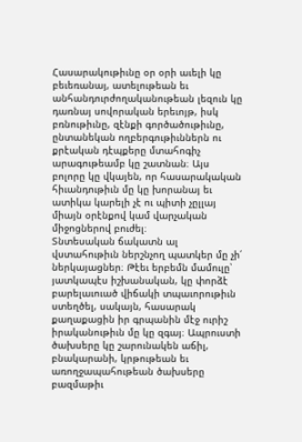Հասարակութիւնը օր օրի աւելի կը բեւեռանայ, ատելութեան եւ անհանդուրժողականութեան լեզուն կը դառնայ սովորական երեւոյթ, իսկ բռնութիւնը, զէնքի գործածութիւնը, ընտանեկան ողբերգութիւններն ու քրէական դէպքերը մտահոգիչ արագութեամբ կը շատնան։ Այս բոլորը կը վկայեն, որ հասարակական հիւանդութիւն մը կը խորանայ եւ ատիկա կարելի չէ ու պիտի չըլլայ միայն օրէնքով կամ վարչական միջոցներով բուժել։
Տնտեսական ճակատն ալ վստահութիւն ներշնչող պատկեր մը չի՛ ներկայացներ։ Թէեւ երբեմն մամուլը՝ յատկապէս իշխանական, կը փորձէ բարելաւուած վիճակի տպաւորութիւն ստեղծել, սակայն, հասարակ քաղաքացին իր գրպանին մէջ ուրիշ իրականութիւն մը կը զգայ։ Ապրուստի ծախսերը կը շարունակեն աճիլ, բնակարանի, կրթութեան եւ առողջապահութեան ծախսերը բազմաթիւ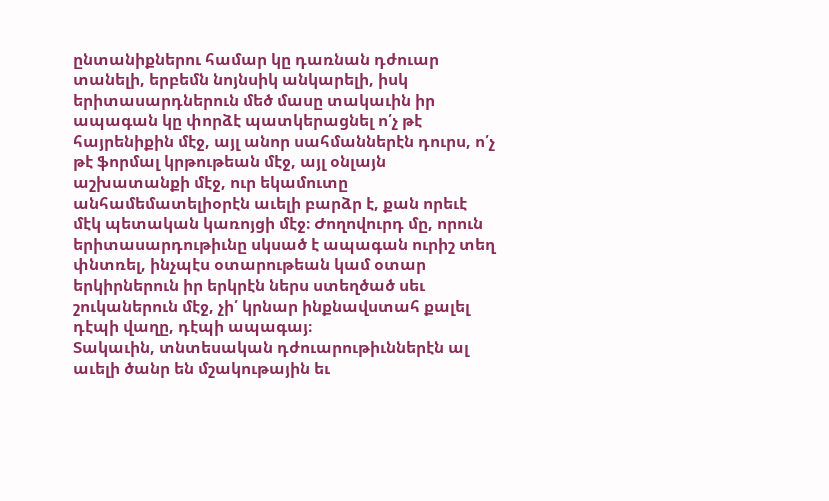ընտանիքներու համար կը դառնան դժուար տանելի, երբեմն նոյնսիկ անկարելի, իսկ երիտասարդներուն մեծ մասը տակաւին իր ապագան կը փորձէ պատկերացնել ո՛չ թէ հայրենիքին մէջ, այլ անոր սահմաններէն դուրս, ո՛չ թէ ֆորմալ կրթութեան մէջ, այլ օնլայն աշխատանքի մէջ, ուր եկամուտը անհամեմատելիօրէն աւելի բարձր է, քան որեւէ մէկ պետական կառոյցի մէջ։ Ժողովուրդ մը, որուն երիտասարդութիւնը սկսած է ապագան ուրիշ տեղ փնտռել, ինչպէս օտարութեան կամ օտար երկիրներուն իր երկրէն ներս ստեղծած սեւ շուկաներուն մէջ, չի՛ կրնար ինքնավստահ քալել դէպի վաղը, դէպի ապագայ։
Տակաւին, տնտեսական դժուարութիւններէն ալ աւելի ծանր են մշակութային եւ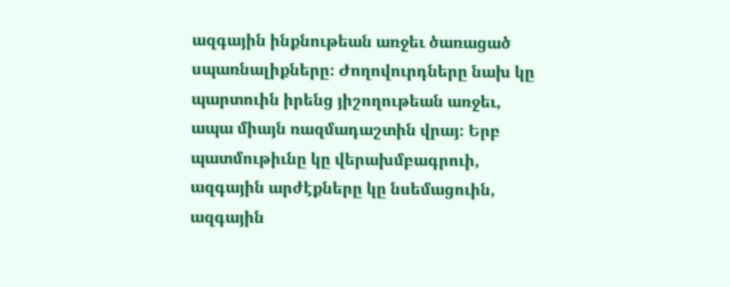ազգային ինքնութեան առջեւ ծառացած սպառնալիքները։ Ժողովուրդները նախ կը պարտուին իրենց յիշողութեան առջեւ, ապա միայն ռազմադաշտին վրայ։ Երբ պատմութիւնը կը վերախմբագրուի, ազգային արժէքները կը նսեմացուին, ազգային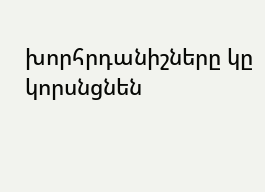խորհրդանիշները կը կորսնցնեն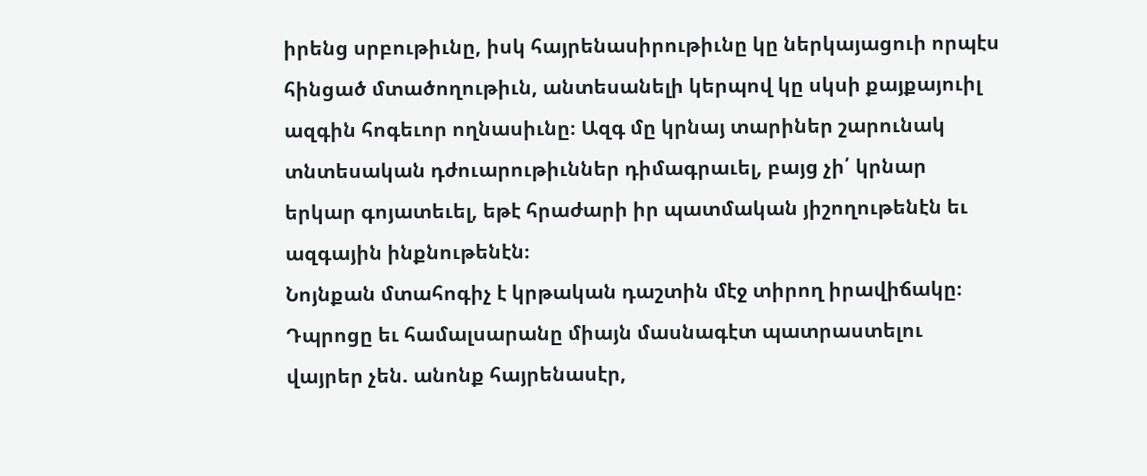իրենց սրբութիւնը, իսկ հայրենասիրութիւնը կը ներկայացուի որպէս հինցած մտածողութիւն, անտեսանելի կերպով կը սկսի քայքայուիլ ազգին հոգեւոր ողնասիւնը։ Ազգ մը կրնայ տարիներ շարունակ տնտեսական դժուարութիւններ դիմագրաւել, բայց չի՛ կրնար երկար գոյատեւել, եթէ հրաժարի իր պատմական յիշողութենէն եւ ազգային ինքնութենէն։
Նոյնքան մտահոգիչ է կրթական դաշտին մէջ տիրող իրավիճակը։ Դպրոցը եւ համալսարանը միայն մասնագէտ պատրաստելու վայրեր չեն. անոնք հայրենասէր,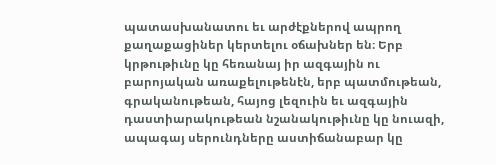պատասխանատու եւ արժէքներով ապրող քաղաքացիներ կերտելու օճախներ են։ Երբ կրթութիւնը կը հեռանայ իր ազգային ու բարոյական առաքելութենէն, երբ պատմութեան, գրականութեան, հայոց լեզուին եւ ազգային դաստիարակութեան նշանակութիւնը կը նուազի, ապագայ սերունդները աստիճանաբար կը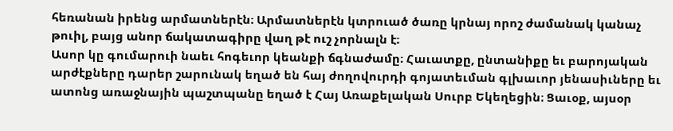հեռանան իրենց արմատներէն։ Արմատներէն կտրուած ծառը կրնայ որոշ ժամանակ կանաչ թուիլ, բայց անոր ճակատագիրը վաղ թէ ուշ չորնալն է։
Ասոր կը գումարուի նաեւ հոգեւոր կեանքի ճգնաժամը։ Հաւատքը, ընտանիքը եւ բարոյական արժէքները դարեր շարունակ եղած են հայ ժողովուրդի գոյատեւման գլխաւոր յենասիւները եւ ատոնց առաջնային պաշտպանը եղած է Հայ Առաքելական Սուրբ Եկեղեցին։ Ցաւօք, այսօր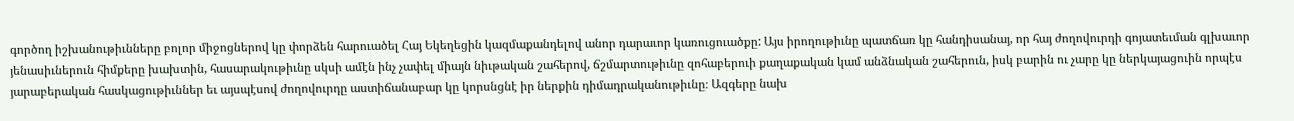գործող իշխանութիւնները բոլոր միջոցներով կը փորձեն հարուածել Հայ Եկեղեցին կազմաքանդելով անոր դարաւոր կառուցուածքը: Այս իրողութիւնը պատճառ կը հանդիսանայ, որ հայ ժողովուրդի գոյատեւման գլխաւոր յենասիւներուն հիմքերը խախտին, հասարակութիւնը սկսի ամէն ինչ չափել միայն նիւթական շահերով, ճշմարտութիւնը զոհաբերուի քաղաքական կամ անձնական շահերուն, իսկ բարին ու չարը կը ներկայացուին որպէս յարաբերական հասկացութիւններ եւ այսպէսով ժողովուրդը աստիճանաբար կը կորսնցնէ իր ներքին դիմադրականութիւնը։ Ազգերը նախ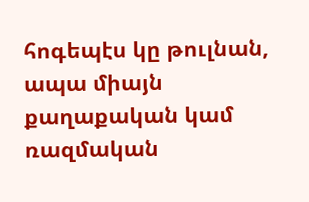հոգեպէս կը թուլնան, ապա միայն քաղաքական կամ ռազմական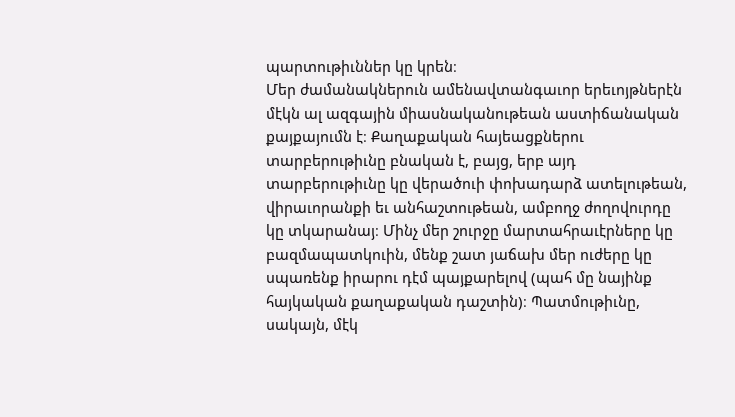պարտութիւններ կը կրեն։
Մեր ժամանակներուն ամենավտանգաւոր երեւոյթներէն մէկն ալ ազգային միասնականութեան աստիճանական քայքայումն է։ Քաղաքական հայեացքներու տարբերութիւնը բնական է, բայց, երբ այդ տարբերութիւնը կը վերածուի փոխադարձ ատելութեան, վիրաւորանքի եւ անհաշտութեան, ամբողջ ժողովուրդը կը տկարանայ։ Մինչ մեր շուրջը մարտահրաւէրները կը բազմապատկուին, մենք շատ յաճախ մեր ուժերը կը սպառենք իրարու դէմ պայքարելով (պահ մը նայինք հայկական քաղաքական դաշտին)։ Պատմութիւնը, սակայն, մէկ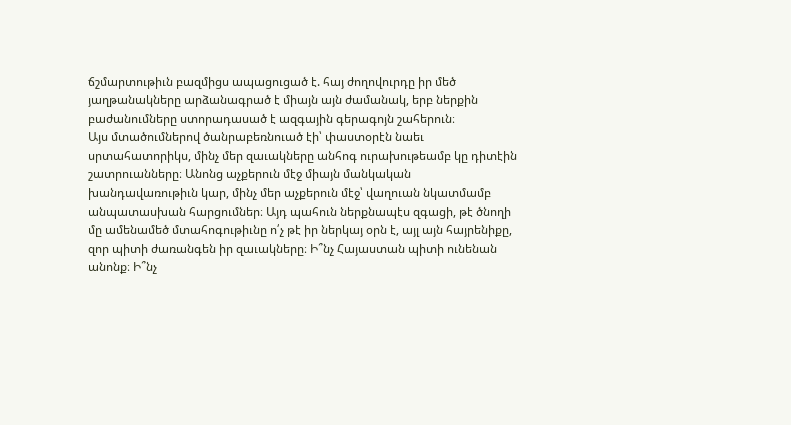ճշմարտութիւն բազմիցս ապացուցած է. հայ ժողովուրդը իր մեծ յաղթանակները արձանագրած է միայն այն ժամանակ, երբ ներքին բաժանումները ստորադասած է ազգային գերագոյն շահերուն։
Այս մտածումներով ծանրաբեռնուած էի՝ փաստօրէն նաեւ սրտահատորիկս, մինչ մեր զաւակները անհոգ ուրախութեամբ կը դիտէին շատրուանները։ Անոնց աչքերուն մէջ միայն մանկական խանդավառութիւն կար, մինչ մեր աչքերուն մէջ՝ վաղուան նկատմամբ անպատասխան հարցումներ։ Այդ պահուն ներքնապէս զգացի, թէ ծնողի մը ամենամեծ մտահոգութիւնը ո՛չ թէ իր ներկայ օրն է, այլ այն հայրենիքը, զոր պիտի ժառանգեն իր զաւակները։ Ի՞նչ Հայաստան պիտի ունենան անոնք։ Ի՞նչ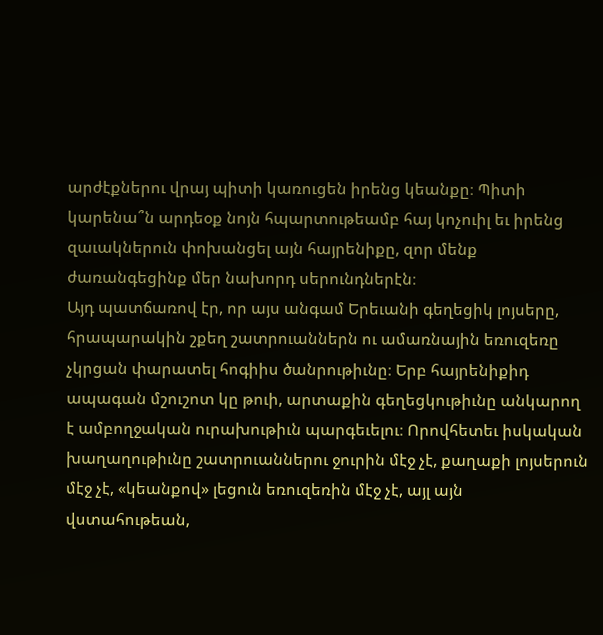արժէքներու վրայ պիտի կառուցեն իրենց կեանքը։ Պիտի կարենա՞ն արդեօք նոյն հպարտութեամբ հայ կոչուիլ եւ իրենց զաւակներուն փոխանցել այն հայրենիքը, զոր մենք ժառանգեցինք մեր նախորդ սերունդներէն։
Այդ պատճառով էր, որ այս անգամ Երեւանի գեղեցիկ լոյսերը, հրապարակին շքեղ շատրուաններն ու ամառնային եռուզեռը չկրցան փարատել հոգիիս ծանրութիւնը։ Երբ հայրենիքիդ ապագան մշուշոտ կը թուի, արտաքին գեղեցկութիւնը անկարող է ամբողջական ուրախութիւն պարգեւելու։ Որովհետեւ իսկական խաղաղութիւնը շատրուաններու ջուրին մէջ չէ, քաղաքի լոյսերուն մէջ չէ, «կեանքով» լեցուն եռուզեռին մէջ չէ, այլ այն վստահութեան,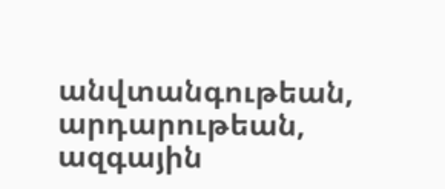անվտանգութեան, արդարութեան, ազգային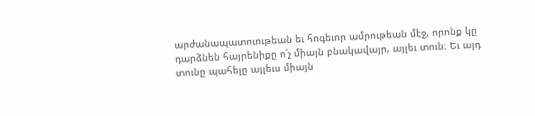արժանապատուութեան եւ հոգեւոր ամրութեան մէջ, որոնք կը դարձնեն հայրենիքը ո՛չ միայն բնակավայր, այլեւ տուն։ Եւ այդ տունը պահելը այլեւս միայն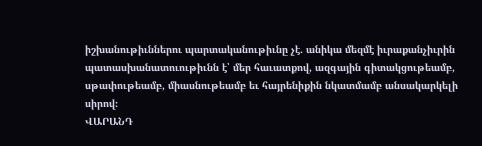իշխանութիւններու պարտականութիւնը չէ. անիկա մեզմէ իւրաքանչիւրին պատասխանատուութիւնն է՝ մեր հաւատքով, ազգային գիտակցութեամբ, սթափութեամբ, միասնութեամբ եւ հայրենիքին նկատմամբ անսակարկելի սիրով։
ՎԱՐԱՆԴ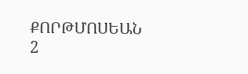ՔՈՐԹՄՈՍԵԱՆ
2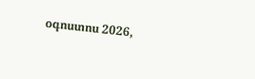օգոստոս 2026,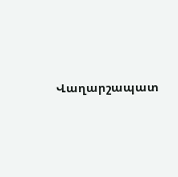Վաղարշապատ